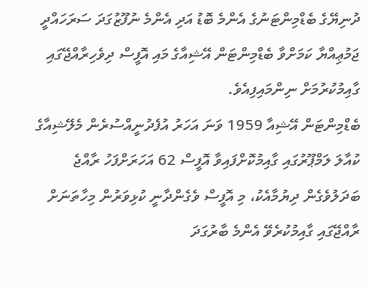ދުނިޔޭގެ ބެޑްމިންޓަނުގެ އެންމެ ބޮޑު އަދި އެންމެ ނުފޫޒުގަދަ ސަރަހައްދީ ޖަމުޢިއްޔާ ކަމަށްވާ ބެޑްމިންޓަން އޭޝިއާގެ މައި އޮފީސް ދިވެހިރާއްޖޭގައި ގާއިމުކުރުމަށް ނިންމައިފިއެވެ.
ބެޑްމިންޓަން އޭޝިއާ 1959 ވަނަ އަހަރު އުފެދުނީއްސުރެން މެލޭޝިއާގެ ކުއާލަ ލަމްޕޫރުގައި ގާއިމުކޮށްފައިވާ އޮފީސް 62 އަހަރަށްފަހު ރާއްޖެ ބަދަލުވެގެން ދިޔުމާއެކު، މި އޮފީސް ވެގެންދާނީ ކުޅިވަރުން މިހާތަނަށް ރާއްޖޭގައި ގާއިމުކުރެވޭ އެންމެ ބާރުގަދަ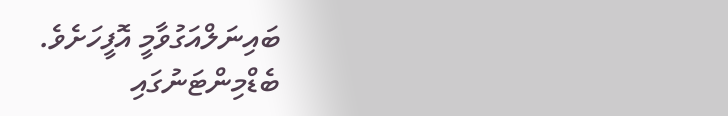ބައިނަލްއަގުވާމީ އޮފީހަށެވެ.
ބެޑްމިންޓަނުގައި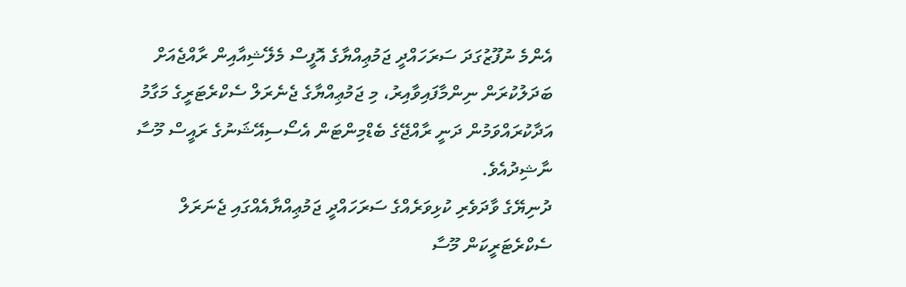އެންމެ ނުފޫޒުގަދަ ސަރަހައްދީ ޖަމުޢިއްޔާގެ އޮފީސް މެލޭޝިއާއިން ރާއްޖެއަށް ބަދަލުކުރަން ނިންމާފައިވާއިރު، މި ޖަމުޢިއްޔާގެ ޖެނެރަލް ސެކްރެޓަރީގެ މަގާމު އަދާކުރައްވަމުން ދަނީ ރާއްޖޭގެ ބެޑްމިންޓަން އެސޯސިއޭޝަނުގެ ރައީސް މޫސާ ނާޝިދުއެވެ.
ދުނިޔޭގެ ވާދަވެރި ކުޅިވަރެއްގެ ސަރަހައްދީ ޖަމުޢިއްޔާއެއްގައި ޖެނަރަލް ސެކްރެޓަރީކަން މޫސާ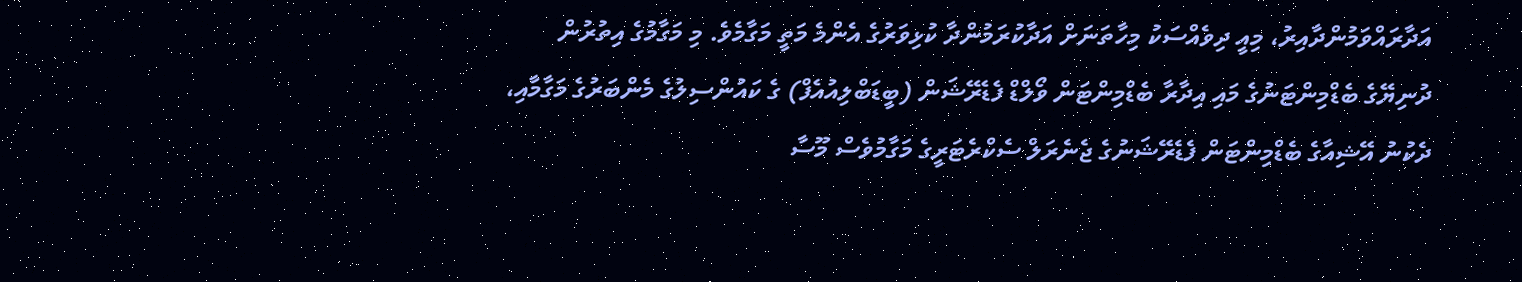އަދާރައްވަމުންދާއިރު، މިއީ ދިވެއްސަކު މިހާތަނަށް އަދާކުރަމުންދާ ކުޅިވަރުގެ އެންމެ މަތީ މަގާމެވެ. މި މަގާމުގެ އިތުރުން ދުނިޔޭގެ ބެޑްމިންޓަނުގެ މައި އިދާރާ ބެޑްމިންޓަން ވޯލްޑް ފެޑެރޭޝަން (ބީޑަބްލިއުއެފް) ގެ ކައުންސިލުގެ މެންބަރުގެ މަގާމާއި، ދެކުނު އޭޝިއާގެ ބެޑްމިންޓަން ފެޑެރޭޝަނުގެ ޖެނެރަލް ސެކްރެޓަރީގެ މަގާމުވެސް މޫސާ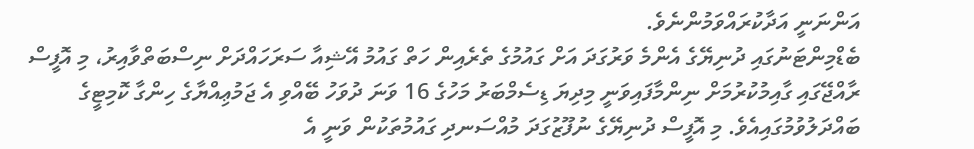އަންނަނީ އަދާކުރައްވަމުންނެވެ.
ބެޑްމިންޓަނުގައި ދުނިޔޭގެ އެންމެ ވަރުގަދަ އަށް ގައުމުގެ ތެރެއިން ހަތް ގައުމު އޭޝިއާ ސަރަހައްދަށް ނިސްބަތްވާއިރު، މި އޮފީސް ރާއްޖޭގައި ގާއިމުކުރުމަށް ނިންމާފައިވަނީ މިދިޔަ ޑިސެމްބަރު މަހުގެ 16 ވަނަ ދުވަހު ބޭއްވި އެ ޖަމުޢިއްޔާގެ ހިންގާ ކޮމިޓީގެ ބައްދަލުވުމުގައިއެވެ. މި އޮފީސް ދުނިޔޭގެ ނުފޫޒުގަދަ މުއްސަނދި ގައުމުތަކުން ވަނީ އެ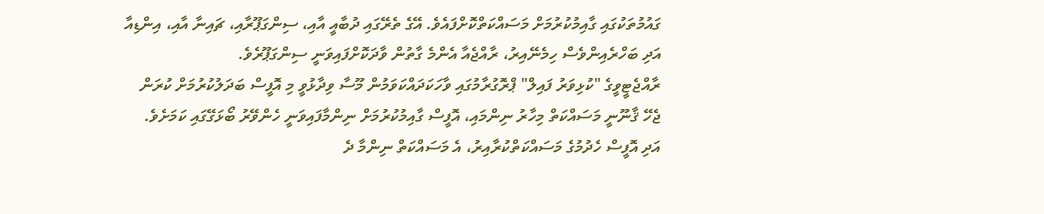ގައުމުތަކުގައި ގާއިމުކުރުމަށް މަސައްކަތްކޮށްފައެވެ. އޭގެ ތެރޭގައި ދުބާއީ އާއި، ސިންގަޕޫރާއި، ޗައިނާ އާއި، އިންޑިއާ އަދި ބަހްރެއިންވެސް ހިމެނޭއިރު، ރާއްޖެއާ އެންމެ ގާތުން ވާދަކޮށްފައިވަނީ ސިންގަޕޫރެވެ.
ރާއްޖެޓީވީގެ "ކުޅިވަރު ފައިލް" ޕްރޮގުރާމުގައި ވާހަކަދައްކަވަމުން މޫސާ ވިދާޅުވީ މި އޮފީސް ބަދަލުކުރުމަށް ކުރަން ޖެހޭ ޤާނޫނީ މަސައްކަތް މިހާރު ނިންމައި، އޮފީސް ގާއިމުކުރުމަށް ނިންމާފައިވަނީ ހެންވޭރު ބޯޅަގޭގައި ކަމަށެވެ. އަދި އޮފީސް ހެދުމުގެ މަސައްކަތްކުރާއިރު، އެ މަސައްކަތް ނިންމާ ދެ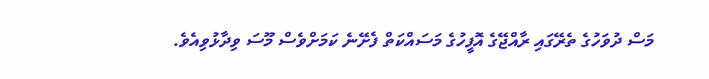މަސް ދުވަހުގެ ތެރޭގައި ރާއްޖޭގެ އޮފީހުގެ މަސައްކަތް ފެށޭނެ ކަމަށްވެސް މޫސަ ވިދާޅުވިއެވެ.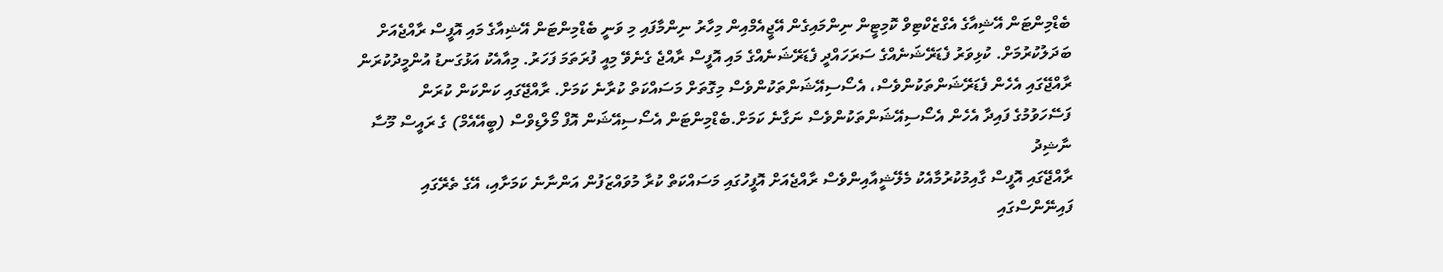ބެޑްމިންޓަން އޭޝިއާގެ އެގްޒެކްޓިވް ކޮމިޓީން ނިންމައިގެން އޭޖީއެމްއިން މިހާރު ނިންމާފައި މި ވަނީ ބެޑްމިންޓަން އޭޝިއާގެ މައި އޮފީސް ރާއްޖެއަށް ބަދަލުކުރުމަށް. ކުޅިވަރު ފެޑަރޭޝަނެއްގެ ސަރަހައްދީ ފެޑަރޭޝަނެއްގެ މައި އޮފީސް ރާއްޖެ ގެނެވޭ މިއީ ފުރަތަމަ ފަހަރު. މިއާއެކު އަޅުގަނޑު އުންމީދުކުރަން ރާއްޖޭގައި އެހެން ފެޑަރޭޝަންތަކުންވެސް، އެސޯސިއޭޝަންތަކުންވެސް މިގޮތަށް މަސައްކަތް ކުރާނެ ކަމަށް. ރާއްޖޭގައި ކަންކަން ކުރަން ފަސޭހަވުމުގެ ފައިދާ އެހެން އެސޯސިއޭޝަންތަކުންވެސް ނަގާނެ ކަމަށް.ބެޑްމިންޓަން އެސޯސިއޭޝަން އޮފް މޯލްޑިވްސް (ބީއޭއެމް) ގެ ރައީސް މޫސާ ނާޝިދު
ރާއްޖޭގައި އޮފީސް ގާއިމުކުރުމާއެކު މެލޭޝީއާއިންވެސް ރާއްޖެއަށް އޮފީހުގައި މަސައްކަތް ކުރާ މުވައްޒަފުން އަންނާނެ ކަމަށާއި، އޭގެ ތެރޭގައި ފައިނޭންސްގައި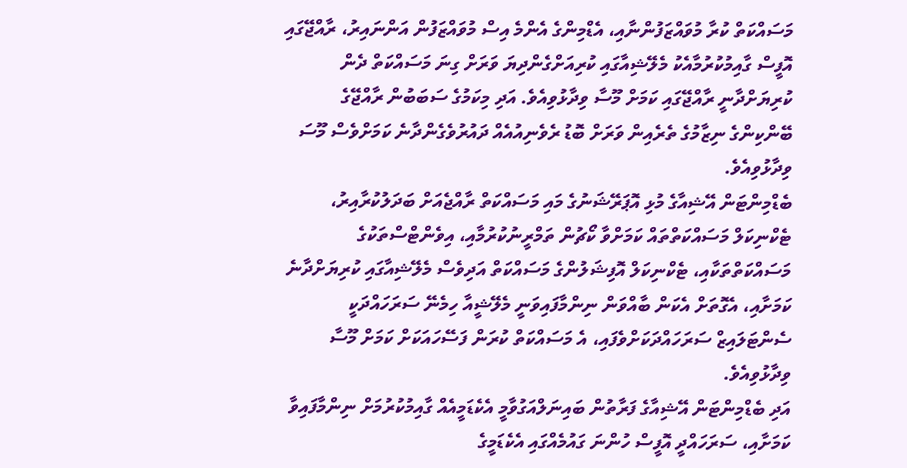މަސައްކަތް ކުރާ މުވައްޒަފުންނާއި، އެޑްމިންގެ އެންމެ އިސް މުވައްޒަފުން އަންނައިރު، ރާއްޖޭގައި އޮފީސް ގާއިމުކުރުމާއެކު މެލޭޝިއާގައި ކުރިއަށްގެންދިޔަ ވަރަށް ގިނަ މަސައްކަތް ދެން ކުރިޔަށްދާނީ ރާއްޖޭގައި ކަމަށް މޫސާ ވިދާޅުވިއެވެ. އަދި މިކަމުގެ ސަބަބުން ރާއްޖޭގެ ބޭންކިންގެ ނިޒާމުގެ ތެރެއިން ވަރަށް ބޮޑު ރެވެނިއުއެއް ދައުރުވެގެންދާނެ ކަމަށްވެސް މޫސަ ވިދާޅުވިއެވެ.
ބެޑްމިންޓަން އޭޝިއާގެ މުޅި އޮޕަރޭޝަނުގެ މައި މަސައްކަތް ރާއްޖެއަށް ބަދަލުކުރާއިރު، ޓެކްނިކަލް މަސައްކަތްތައް ކަމަށްވާ ކޯޗުން ތަމްރީނުކުރުމާއި، އިވެންޓްސްތަކުގެ މަސައްކަތްތަކާއި، ޓެކްނިކަލް އޮފިޝަލުންގެ މަސައްކަތް އަދިވެސް މެލޭޝިއާގައި ކުރިޔަށްދާނެ ކަމަށާއި، އެގޮތަށް އެކަން ބާއްވަން ނިންމާފައިވަނީ މެލޭޝީއާ ހިމެނޭ ސަރަހައްދަކީ ސެންޓަލައިޒް ސަރަހައްދަކަށްވެފައި، އެ މަސައްކަތް ކުރަން ފަސޭހައަކަށް ކަމަށް މޫސާ ވިދާޅުވިއެވެ.
އަދި ބެޑްމިންޓަން އޭޝިއާގެ ފަރާތުން ބައިނަލްއަގުވާމީ އެކެޑަމީއެއް ގާއިމުކުރުމަށް ނިންމާފައިވާ ކަމަށާއި، ސަރަހައްދީ އޮފީސް ހުންނަ ގައުމެއްގައި އެކެޑަމީގެ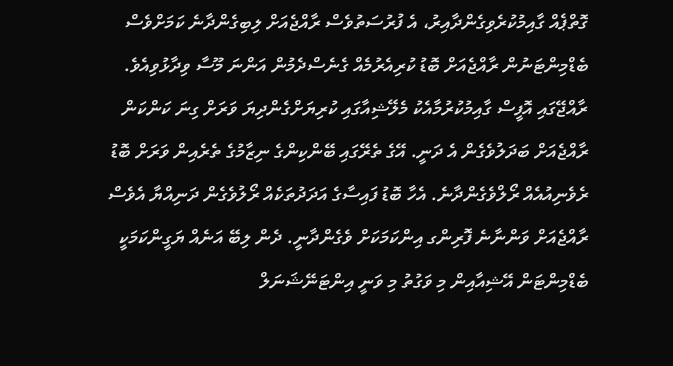ގޮތްޕެއް ގާއިމުކުރެވިގެންދާއިރު، އެ ފުރުސަތުވެސް ރާއްޖެއަށް ލިބިގެންދާނެ ކަމަށްވެސް ބެޑްމިންޓަނުން ރާއްޖެއަށް ބޮޑު ކުރިއެރުމެއް ގެނެސްދެމުން އަންނަ މޫސާ ވިދާޅުވިއެވެ.
ރާއްޖޭގައި އޮފީސް ގާއިމުކުރުމާއެކު މެލޭޝިއާގައި ކުރިޔަށްގެންދިޔަ ވަރަށް ގިނަ ކަންކަން ރާއްޖެއަށް ބަދަލުވެގެން އެ ދަނީ. އޭގެ ތެރޭގައި ބޭންކިންގެ ނިޒާމުގެ ތެރެއިން ވަރަށް ބޮޑު ރެވެނިއުއެއް ރޯލްވެގެންދާނެ. އެހާ ބޮޑު ފައިސާގެ އަދަދުތަކެއް ރޯލުވެގެން ދަނިއްޔާ އެވެސް ރާއްޖެއަށް ވަންނާނެ ފޮރިންގ އިންކަމަކަށް ވެގެންދާނީ. ދެން ލިބޭ އަނެއް ޔަގީންކަމަކީ ބެޑްމިންޓަން އޭޝިއާއިން މި ވަގުތު މި ވަނީ އިންޓަނޭޝަނަލް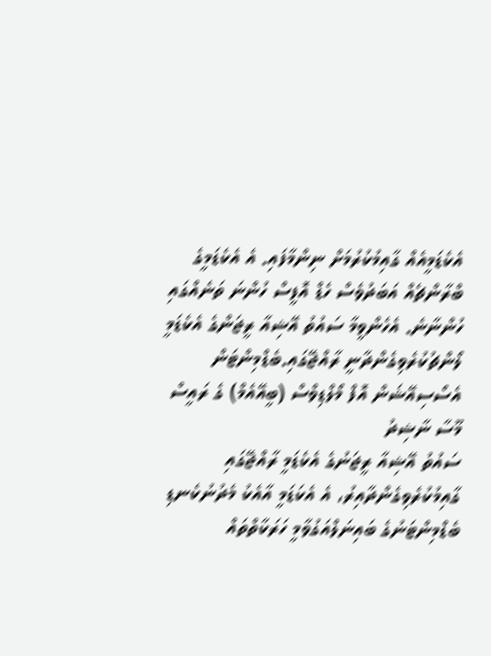އެކެޑަމީއެއް ގާއިމުކުރުމަށް ނިންމާފައި. އެ އެކެޑަމީގެ ބްރާންޗެއް އަބަދުވެސް ހެޑް އޮފީސް ހުންނަ ތަނެއްގައި ހުންނާނެ. އެހެންވީމާ ސައުތު އޭޝިއާ ރީޖަންގެ އެކެޑަމީ ލޯންޗުކުރެވިގެންދާނީ ރާއްޖޭގައި.ބެޑްމިންޓަން އެސޯސިއޭޝަން އޮފް މޯލްޑިވްސް (ބީއޭއެމް) ގެ ރައީސް މޫސާ ނާޝިދު
ސައުތު އޭޝިއާ ރީޖަނުގެ އެކެޑަމީ ރާއްޖޭގައި ގާއިމުކުރެވިގެންދާއިރު، އެ އެކަޑަމީ އާއެކު މެދުނުކެނޑި ބެޑްމިންޓަނުގެ ބައިނަލްއަގުވާމީ ހަރަކާތްތައް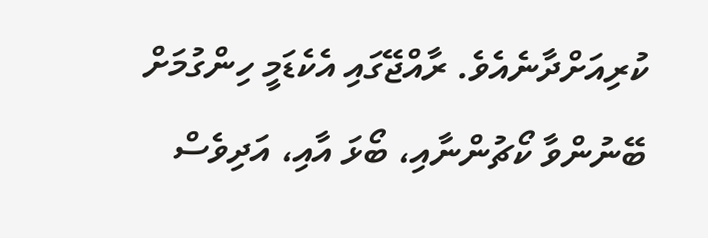ކުރިއަށްދާނެއެވެ. ރާއްޖޭގައި އެކެޑަމީ ހިންގުމަށް ބޭނުންވާ ކޯޗުންނާއި، ބޯޅަ އާއި، އަދިވެސް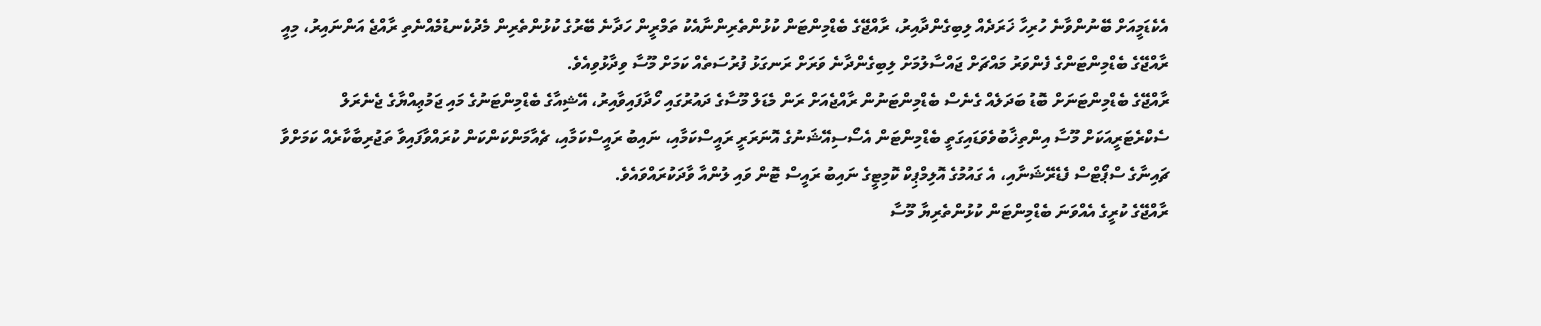އެކެޑަމީއަށް ބޭނުންވާނެ ހުރިހާ ޚަރަދެއް ލިބިގެންދާއިރު، ރާއްޖޭގެ ބެޑްމިންޓަން ކުޅުންތެރިންނާއެކު ތަމްރީން ހަދާނެ ބޭރުގެ ކުޅުންތެރިން މެދުކެނޑުމެއްނެތި ރާއްޖެ އަންނައިރު، މިއީ ރާއްޖޭގެ ބެޑްމިންޓަންގެ ފެންވަރު މައްޗަށް ޖައްސާލުމަށް ލިބިގެންދާނެ ވަރަށް ރަނގަޅު ފުރުސަތެއް ކަމަށް މޫސާ ވިދާޅުވިއެވެ.
ރާއްޖޭގެ ބެޑްމިންޓަނަށް ބޮޑު ބަދަލެއް ގެނެސް ބެޑްމިންޓަނުން ރާއްޖެއަށް ރަން މެޑަލް މޫސާގެ ދައުރުގައި ހޯދާފައިވާއިރު، އޭޝިއާގެ ބެޑްމިންޓަނުގެ މައި ޖަމުޢިއްޔާގެ ޖެނެރަލް ސެކްރެޓަރީއަކަށް މޫސާ އިންތިޚާބުވެވަޑައިގަތީ ބެޑްމިންޓަން އެސޯސިއޭޝަނުގެ އޮނަރަރީ ރައީސްކަމާއި، ނައިބު ރައީސްކަމާއި، ޗެއާމަންކަންކަން ކުރައްވާފައިވާ ތަޖުރިބާކާރެއް ކަމަށްވާ ޗައިނާގެ ސްޕޯޓްސް ފެޑެރޭޝަނާއި، އެ ގައުމުގެ އޮލިމްޕިކް ކޮމިޓީގެ ނައިބު ރައީސް ޓޮން ވައި ލުންއާ ވާދަކުރައްވައެވެ.
ރާއްޖޭގެ ކުރީގެ އެއްވަނަ ބެޑްމިންޓަން ކުޅުންތެރިޔާ މޫސާ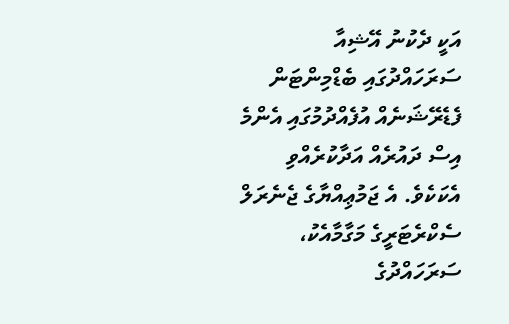އަކީ ދެކުނު އޭޝިއާ ސަރަހައްދުގައި ބެޑްމިންޓަން ފެޑެރޭޝަނެއް އުފެއްދުމުގައި އެންމެ އިސް ދައުރެއް އަދާކުރެއްވި އެކަކެވެ. އެ ޖަމުޢިއްޔާގެ ޖެނެރަލް ސެކްރެޓަރީގެ މަގާމާއެކު، ސަރަހައްދުގެ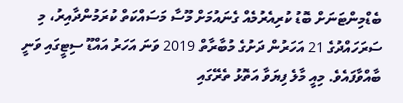ބެޑްމިންޓަނަށް ބޮޑު ކުރިއެރުމެއް ގެނައުމަށް މޫސާ މަސައްކަތް ކުރަމުންދާއިރު، މި ސަރަހައްދުގެ 21 އަހަރުން ދަށުގެ މުބާރާތް 2019 ވަނަ އަހަރު އައްޑޫ ސިޓީގައި ވަނީ ބާއްވާފައެވެ. މިއީ މާލެ ފިޔަވާ އަތޮޅު ތެރޭގައި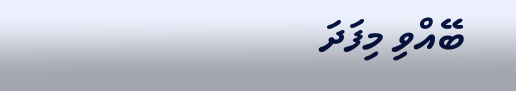ބޭއްވި މިފަދަ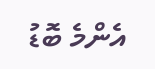އެންމެ ބޮޑު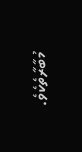މުބާރާތެކެވެ.